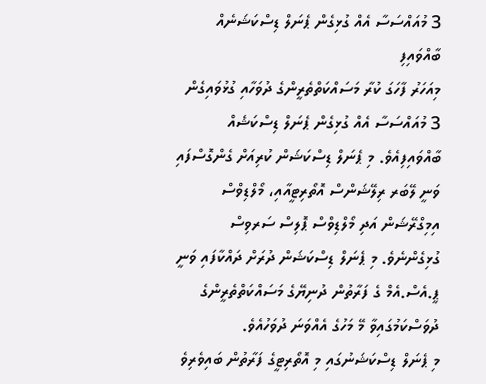3 މުއައްސަސާ އެއް ގުޅިގެން ޕެނަލް ޑިސްކަޝަނެއް ބާއްވައިފި
މިއަހަރު ފާހަގަ ކުރާ މަސައްކަތްތެރީންގެ ދުވަހާއި ގުޅުވައިގެން 3 މުއައްސަސާ އެއް ގުޅިގެން ޕެނަލް ޑިސްކަޝެއް ބާއްވައިފިއެވެ. މި ޕެނަލް ޑިސްކަޝަން ކުރިއަށް ގެންގޮސްފައި ވަނީ ލޭބަރ ރިލޭޝަންސް އޮތޯރިޓީއާއި، މޯލްޑިވްސް އިމިގްރޭޝަން އަދި މޯލްޑިވްސް ޕޮލިސް ސަރވިސް ގުޅިގެންނެވެ. މި ޕެނަލް ޑިސްކަޝަން ދުރަށް ދައްކާފައި ވަނީ ޕީ.އެސް.އެމް ގެ ފަރާތުން ދުނިޔޭގެ މަސައްކަތްތެރީންގެ ދުވަސްކަމުގައިވާ މޭ މަހުގެ އެއްވަނަ ދުވަހުއެވެ.
މި ޕެނަލް ޑިސްކަޝަނުގައި މި އޮތޯރިޓީގެ ފަރާތުން ބައިވެރިވެ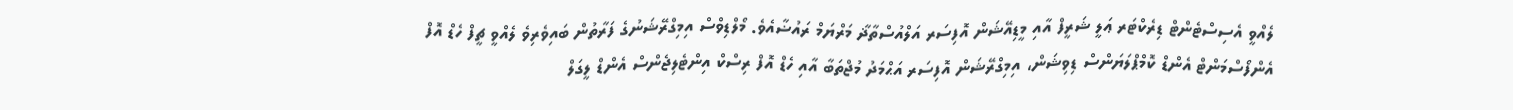ލެއްވީ އެސިސްޓެންޓް ޑިރެކްޓަރ ޢަލީ ޝަރީފް އާއި މީޑިއޭޝަން އޮފިސަރ އަލްއުސްތާޛާ މަރްޔަމް ރައުޟާއެވެ. މޯލްޑިވްސް އިމިގްރޭޝަނުގެ ފަރާތުން ބައިވެރިވެ ލެއްވީ ޗީފް ހެޑް އޮފް އެންފޯސްމަންޓް އެންޑް ކޮމްޕްލަޔަންސް ޑިވިޝަން، އިމިގްރޭޝަން އޮފިސަރ އަޙްމަދު މުޖްތަބާ އާއި ހެޑް އޮފް ރިސްކް އިންޓެލިޖެންސް އެންޑް ލީގަލް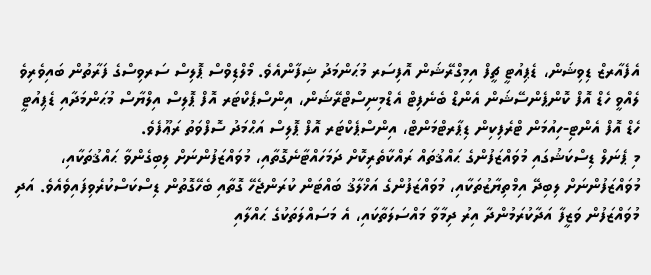އެފެއާރޒް ޑިވިޝަން، ޑެޕިއުޓީ ޗީފް އިމިގްރޭޝަން އޮފިސަރ މުޙަންމަދު ޝިފާންއެވެ. މޯލްޑިވްސް ޕޮލިސް ސަރވިސްގެ ފަރާތުން ބައިވެރިވެ ލެއްވީ ހެޑް އޮފް ކޮންޕެންސޭޝަން އެންޑް ބެނެފިޓް އެޑްމިނިސްޓްރޭޝަން، އިންސްޕެކްޓަރ އޮފް ޕޮލިސް އިލްޔާސް މުޙަންމަދާއި ޑެޕިއުޓީ ހެޑް އޮފް އެންޓި-ހިއުމަން ޓްރެފިކިން ޑިޕާރޓްމަންޓް، އިންސްޕެކްޓަރ އޮފް ޕޮލިސް އަޙްމަދު ސޮފްވަތު ރަޢޫފެވެ.
މި ޕެނަލް ޑިސްކަޝުގައި މުވައްޒަފުންގެ ޙައްޤުތައް ރައްކާތެރިކޮށް ދަމަހައްޓާނެގޮތާއި، މުވައްޒަފުންނަށް ލިބިގެންވާ ޙައްޤުތަކާއި، މުވައްޒަފުންނަށް ލިބިދޭ އިމްތިޔާޒުތަކާއި، މުވައްޒަފުންގެ އަޚްލާޤު ބައްޓަން ކުރަންޖެހޭ ގޮތާއި ބެހޭގޮތުން ޑިސްކަސްކުރެވިފައިވެއެވެ. އަދި މުވައްޒަފުން ވަޒީފާ އަދާކުރަމުންދާ އިރު ދިމާވާ މައްސަލަތާކައި، އެ މަސައްލަތަކުގެ ޙައްލާއި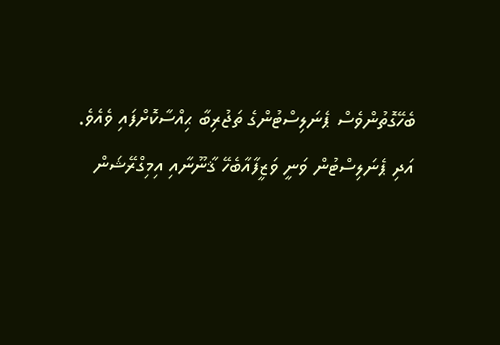ބެހޭގޮތުންވެސް ޕެނަލިސްޓުންގެ ތަޖުރިބާ ޙިއްސާކޮށްފައި ވެއެވެ.
އަދި ޕެނަލިސްޓުން ވަނީ ވަޒީފާއާބެހޭ ޤާނޫނާއި އިމިގްރޭޝަން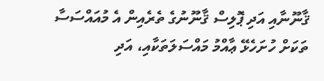ޤާނޫނާއި އަދި ޕޮލިސް ޤާނޫނުގެ ތެރެއިން އެ މުއައްސަސާ ތަކަށް ހުށަހެޅޭ ޢާއްމު މައްސަލަތަކާއި، އަދި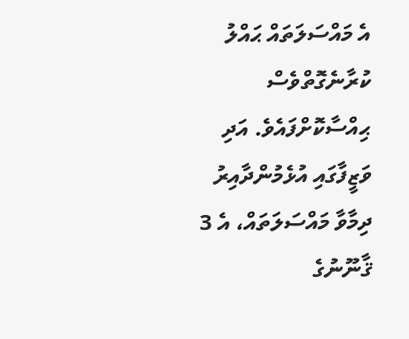އެ މައްސަލަތައް ޙައްލު ކުރާނެގޮތްވެސް ޙިއްސާކޮށްފައެވެ. އަދި ވަޒީފާގައި އުޅެމުންދާއިރު ދިމާވާ މައްސަލަތައް، އެ 3 ޤާނޫނުގެ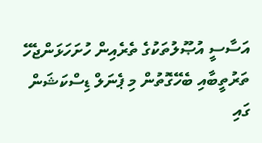އަސާސީ އުޞޫލުތަކުގެ ތެރެއިން ހުށަހަޅަންޖެހޭ ތަރުތީބާއި ބެހޭގޮތުން މި ޕެނަލް ޑިސްކަޝަން ގައި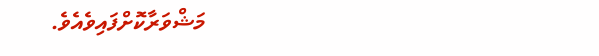މަޝްވަރާކޮށްފައިވެއެވެ.